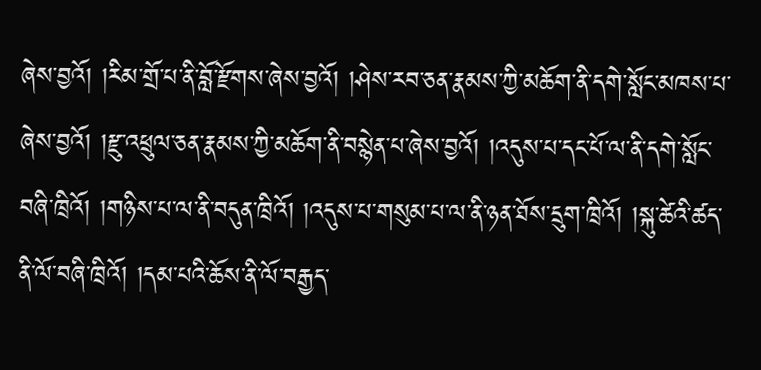ཞེས་བྱའོ། །རིམ་གྲོ་པ་ནི་བློ་རྫོགས་ཞེས་བྱའོ། །ཤེས་རབ་ཅན་རྣམས་ཀྱི་མཆོག་ནི་དགེ་སློང་མཁས་པ་ཞེས་བྱའོ། །རྫུ་འཕྲུལ་ཅན་རྣམས་ཀྱི་མཆོག་ནི་བསྙེན་པ་ཞེས་བྱའོ། །འདུས་པ་དང་པོ་ལ་ནི་དགེ་སློང་བཞི་ཁྲིའོ། །གཉིས་པ་ལ་ནི་བདུན་ཁྲིའོ། །འདུས་པ་གསུམ་པ་ལ་ནི་ཉན་ཐོས་དྲུག་ཁྲིའོ། །སྐུ་ཚེའི་ཚད་ནི་ལོ་བཞི་ཁྲིའོ། །དམ་པའི་ཆོས་ནི་ལོ་བརྒྱད་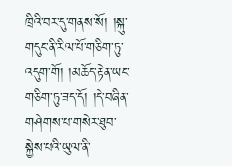ཁྲིའི་བར་དུ་གནས་སོ། །སྐུ་གདུང་ནི་རིལ་པོ་གཅིག་ཏུ་འདུག་གོ། །མཆོད་རྟེན་ཡང་གཅིག་ཏུ་ཟད་དོ། །དེ་བཞིན་གཤེགས་པ་གསེར་ཐུབ་སྐྱེས་པའི་ཡུལ་ནི་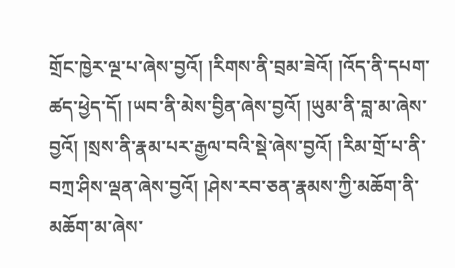གྲོང་ཁྱེར་ལྔ་པ་ཞེས་བྱའོ། །རིགས་ནི་བྲམ་ཟེའོ། །འོད་ནི་དཔག་ཚད་ཕྱེད་དོ། །ཡབ་ནི་མེས་བྱིན་ཞེས་བྱའོ། །ཡུམ་ནི་བླ་མ་ཞེས་བྱའོ། །སྲས་ནི་རྣམ་པར་རྒྱལ་བའི་སྡེ་ཞེས་བྱའོ། །རིམ་གྲོ་པ་ནི་བཀྲ་ཤིས་ལྡན་ཞེས་བྱའོ། །ཤེས་རབ་ཅན་རྣམས་ཀྱི་མཆོག་ནི་མཆོག་མ་ཞེས་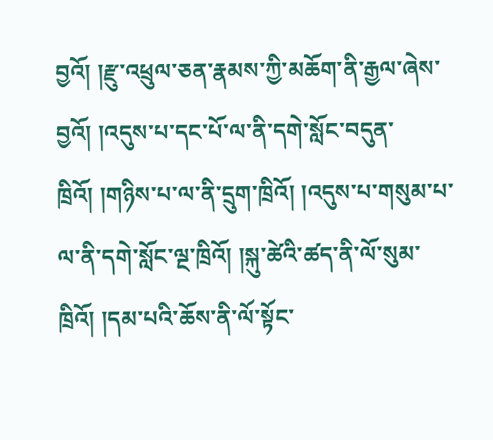བྱའོ། །རྫུ་འཕྲུལ་ཅན་རྣམས་ཀྱི་མཆོག་ནི་རྒྱལ་ཞེས་བྱའོ། །འདུས་པ་དང་པོ་ལ་ནི་དགེ་སློང་བདུན་ཁྲིའོ། །གཉིས་པ་ལ་ནི་དྲུག་ཁྲིའོ། །འདུས་པ་གསུམ་པ་ལ་ནི་དགེ་སློང་ལྔ་ཁྲིའོ། །སྐུ་ཚེའི་ཚད་ནི་ལོ་སུམ་ཁྲིའོ། །དམ་པའི་ཆོས་ནི་ལོ་སྟོང་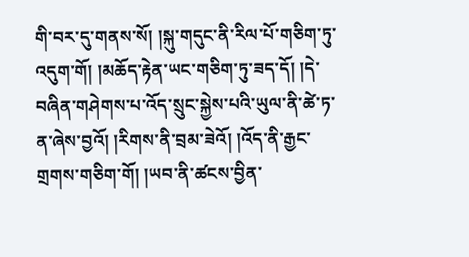གི་བར་དུ་གནས་སོ། །སྐུ་གདུང་ནི་རིལ་པོ་གཅིག་ཏུ་འདུག་གོ། །མཆོད་རྟེན་ཡང་གཅིག་ཏུ་ཟད་དོ། །དེ་བཞིན་གཤེགས་པ་འོད་སྲུང་སྐྱེས་པའི་ཡུལ་ནི་ཚེ་ཏ་ན་ཞེས་བྱའོ། །རིགས་ནི་བྲམ་ཟེའོ། །འོད་ནི་རྒྱང་གྲགས་གཅིག་གོ། །ཡབ་ནི་ཚངས་བྱིན་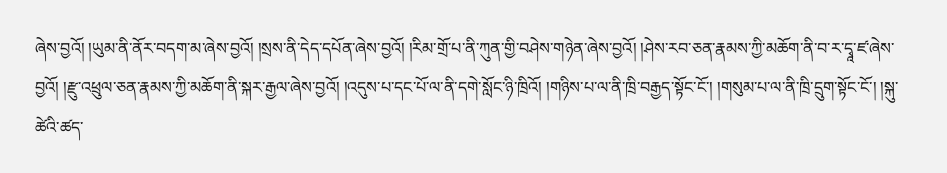ཞེས་བྱའོ། །ཡུམ་ནི་ནོར་བདག་མ་ཞེས་བྱའོ། །སྲས་ནི་དེད་དཔོན་ཞེས་བྱའོ། །རིམ་གྲོ་པ་ནི་ཀུན་གྱི་བཤེས་གཉེན་ཞེས་བྱའོ། །ཤེས་རབ་ཅན་རྣམས་ཀྱི་མཆོག་ནི་བ་ར་དྭཱ་ཛ་ཞེས་བྱའོ། །རྫུ་འཕྲུལ་ཅན་རྣམས་ཀྱི་མཆོག་ནི་སྐར་རྒྱལ་ཞེས་བྱའོ། །འདུས་པ་དང་པོ་ལ་ནི་དགེ་སློང་ཉི་ཁྲིའོ། །གཉིས་པ་ལ་ནི་ཁྲི་བརྒྱད་སྟོང་ངོ་། །གསུམ་པ་ལ་ནི་ཁྲི་དྲུག་སྟོང་ངོ་། །སྐུ་ཚེའི་ཚད་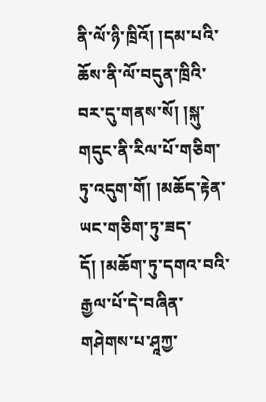ནི་ལོ་ཉི་ཁྲིའོ། །དམ་པའི་ཆོས་ནི་ལོ་བདུན་ཁྲིའི་བར་དུ་གནས་སོ། །སྐུ་གདུང་ནི་རིལ་པོ་གཅིག་ཏུ་འདུག་གོ། །མཆོད་རྟེན་ཡང་གཅིག་ཏུ་ཟད་དོ། །མཆོག་ཏུ་དགའ་བའི་རྒྱལ་པོ་དེ་བཞིན་གཤེགས་པ་ཤཱཀྱ་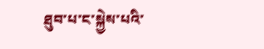ཐུབ་པ་ང་སྐྱེས་པའི་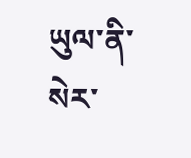ཡུལ་ནི་སེར་